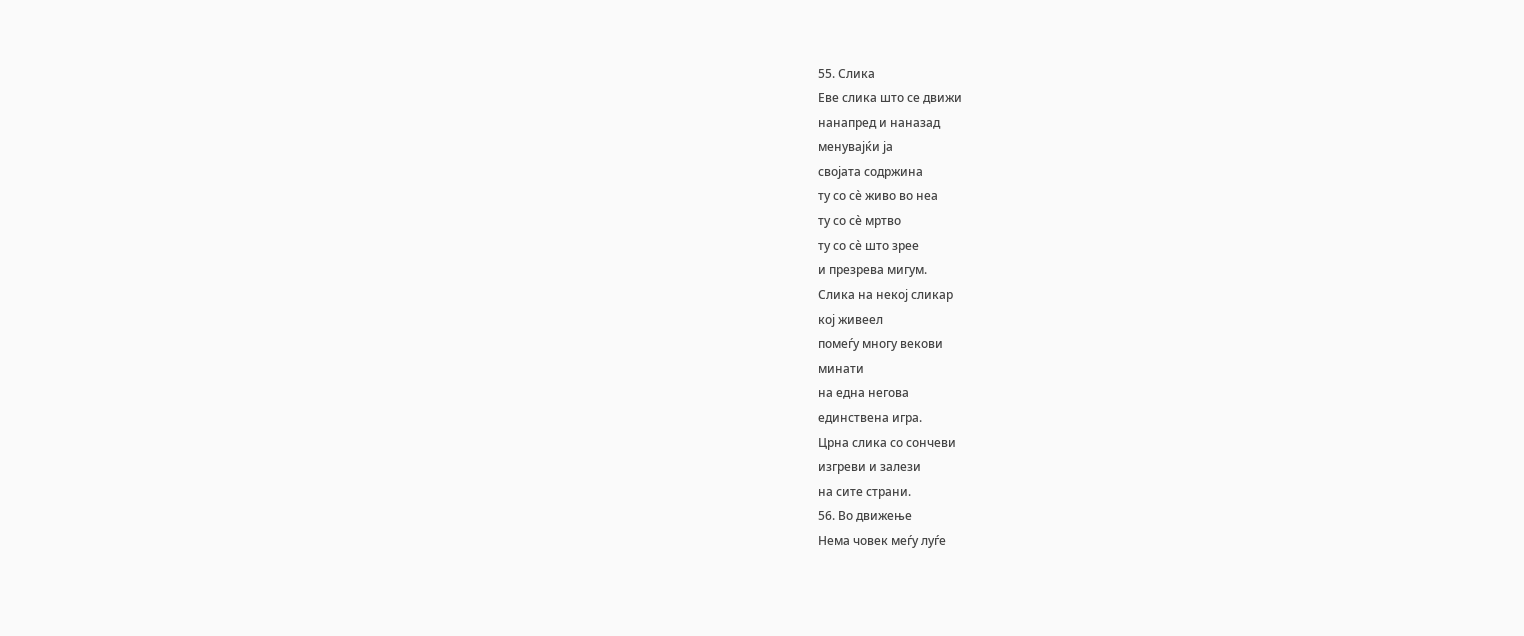55. Слика
Еве слика што се движи
нанапред и наназад
менувајќи ја
својата содржина
ту со сè живо во неа
ту со сè мртво
ту со сè што зрее
и презрева мигум.
Слика на некој сликар
кој живеел
помеѓу многу векови
минати
на една негова
единствена игра.
Црна слика со сончеви
изгреви и залези
на сите страни.
56. Во движење
Нема човек меѓу луѓе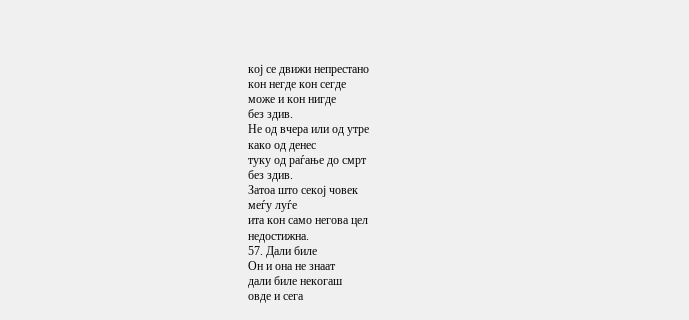кој се движи непрестано
кон негде кон сегде
може и кон нигде
без здив.
Не од вчера или од утре
како од денес
туку од раѓање до смрт
без здив.
Затоа што секој човек
меѓу луѓе
ита кон само негова цел
недостижна.
57. Дали биле
Он и она не знаат
дали биле некогаш
овде и сега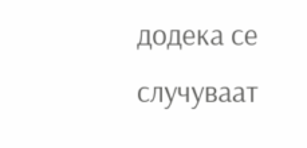додека се случуваат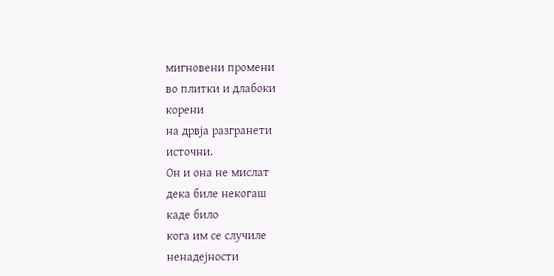мигновени промени
во плитки и длабоки
корени
на дрвја разгранети
источни.
Он и она не мислат
дека биле некогаш
каде било
кога им се случиле
ненадејности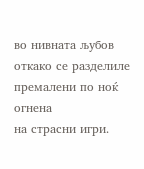во нивната љубов
откако се разделиле
премалени по ноќ
огнена
на страсни игри.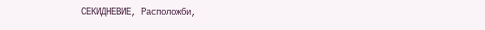СЕКИДНЕВИЕ, Расположби,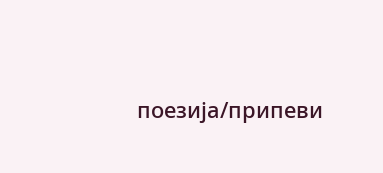поезија/припеви